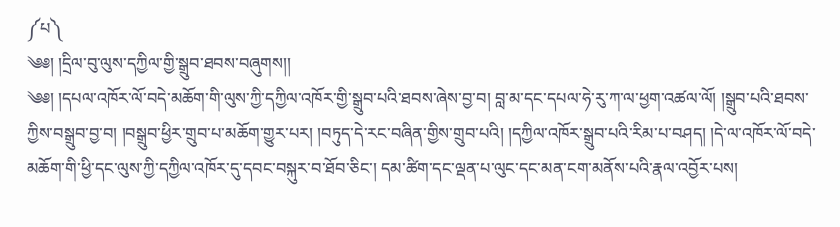༼པ༽
༄༅། །དྲིལ་བུ་ལུས་དཀྱིལ་གྱི་སྒྲུབ་ཐབས་བཞུགས།།
༄༅། །དཔལ་འཁོར་ལོ་བདེ་མཆོག་གི་ལུས་ཀྱི་དཀྱིལ་འཁོར་གྱི་སྒྲུབ་པའི་ཐབས་ཞེས་བྱ་བ། བླ་མ་དང་དཔལ་ཧེ་རུ་ཀ་ལ་ཕྱག་འཚལ་ལོ། །སྒྲུབ་པའི་ཐབས་ཀྱིས་བསྒྲུབ་བྱ་བ། །བསྒྲུབ་ཕྱིར་གྲུབ་པ་མཆོག་གྱུར་པར། །བཏུད་དེ་རང་བཞིན་གྱིས་གྲུབ་པའི། །དཀྱིལ་འཁོར་སྒྲུབ་པའི་རིམ་པ་བཤད། །དེ་ལ་འཁོར་ལོ་བདེ་མཆོག་གི་ཕྱི་དང་ལུས་ཀྱི་དཀྱིལ་འཁོར་དུ་དབང་བསྐུར་བ་ཐོབ་ཅིང་། དམ་ཚིག་དང་ལྡན་པ་ལུང་དང་མན་ངག་མནོས་པའི་རྣལ་འབྱོར་པས།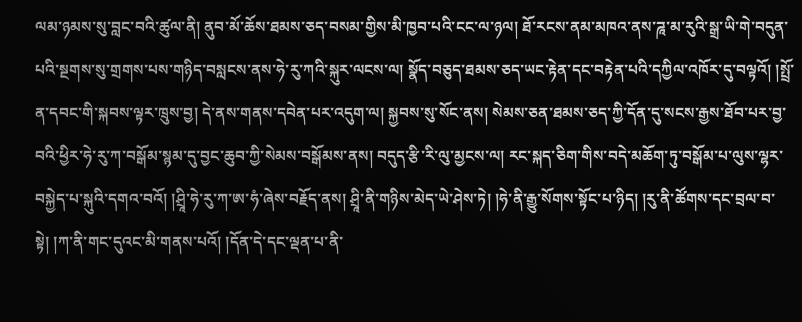ལམ་ཉམས་སུ་བླང་བའི་ཚུལ་ནི། ནུབ་མོ་ཆོས་ཐམས་ཅད་བསམ་གྱིས་མི་ཁྱབ་པའི་ངང་ལ་ཉལ། ཐོ་རངས་ནམ་མཁའ་ནས་ཌཱ་མ་རུའི་སྒྲ་ཡི་གེ་བདུན་པའི་སྔགས་སུ་གྲགས་པས་གཉིད་བསླངས་ནས་ཧེ་རུ་ཀའི་སྐུར་ལངས་ལ། སྣོད་བཅུད་ཐམས་ཅད་ཡང་རྟེན་དང་བརྟེན་པའི་དཀྱིལ་འཁོར་དུ་བལྟའོ། །སྤྲོ་ན་དབང་གི་སྐབས་ལྟར་ཁྲུས་བྱ། དེ་ནས་གནས་དབེན་པར་འདུག་ལ། སྐྱབས་སུ་སོང་ནས། སེམས་ཅན་ཐམས་ཅད་ཀྱི་དོན་དུ་སངས་རྒྱས་ཐོབ་པར་བྱ་བའི་ཕྱིར་ཧེ་རུ་ཀ་བསྒོམ་སྙམ་དུ་བྱང་ཆུབ་ཀྱི་སེམས་བསྒོམས་ནས། བདུད་རྩི་རི་ལུ་མྱངས་ལ། རང་སྐད་ཅིག་གིས་བདེ་མཆོག་ཏུ་བསྒོམ་པ་ལུས་ལྷར་བསྐྱེད་པ་སྐུའི་དགའ་བའོ། །ཤྲཱི་ཧེ་རུ་ཀ་ཨ་ཧཾ་ཞེས་བརྗོད་ནས། ཤྲཱི་ནི་གཉིས་མེད་ཡེ་ཤེས་ཏེ། །ཧེ་ནི་རྒྱུ་སོགས་སྟོང་པ་ཉིད། །རུ་ནི་ཚོགས་དང་བྲལ་བ་སྟེ། །ཀ་ནི་གང་དུའང་མི་གནས་པའོ། །དོན་དེ་དང་ལྡན་པ་ནི་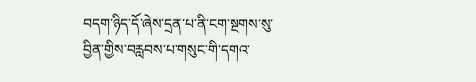བདག་ཉིད་དོ་ཞེས་དྲན་པ་ནི་ངག་སྔགས་སུ་བྱིན་གྱིས་བརླབས་པ་གསུང་གི་དགའ་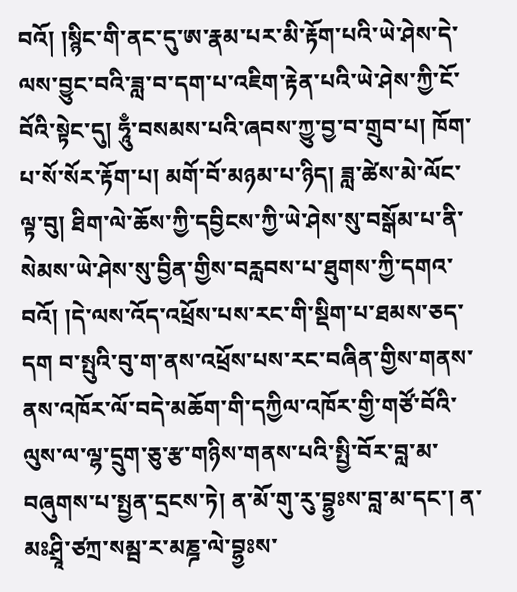བའོ། །སྙིང་གི་ནང་དུ་ཨ་རྣམ་པར་མི་རྟོག་པའི་ཡེ་ཤེས་དེ་ལས་བྱུང་བའི་ཟླ་བ་དག་པ་འཇིག་རྟེན་པའི་ཡེ་ཤེས་ཀྱི་ངོ་བོའི་སྟེང་དུ། ཧཱུྃ་བསམས་པའི་ཞབས་ཀྱུ་བྱ་བ་གྲུབ་པ། ཁོག་པ་སོ་སོར་རྟོག་པ། མགོ་བོ་མཉམ་པ་ཉིད། ཟླ་ཚེས་མེ་ལོང་ལྟ་བུ། ཐིག་ལེ་ཆོས་ཀྱི་དབྱིངས་ཀྱི་ཡེ་ཤེས་སུ་བསྒོམ་པ་ནི་སེམས་ཡེ་ཤེས་སུ་བྱིན་གྱིས་བརླབས་པ་ཐུགས་ཀྱི་དགའ་བའོ། །དེ་ལས་འོད་འཕྲོས་པས་རང་གི་སྡིག་པ་ཐམས་ཅད་དག བ་སྤུའི་བུ་ག་ནས་འཕྲོས་པས་རང་བཞིན་གྱིས་གནས་ནས་འཁོར་ལོ་བདེ་མཆོག་གི་དཀྱིལ་འཁོར་གྱི་གཙོ་བོའི་ལུས་ལ་ལྷ་དྲུག་ཅུ་རྩ་གཉིས་གནས་པའི་སྤྱི་བོར་བླ་མ་བཞུགས་པ་སྤྱན་དྲངས་ཏེ། ན་མོ་གུ་རུ་བྷྱཿས་བླ་མ་དང་། ན་མཿཤྲཱི་ཙཀྲ་སམྦ་ར་མཎྜ་ལེ་བྷྱཿས་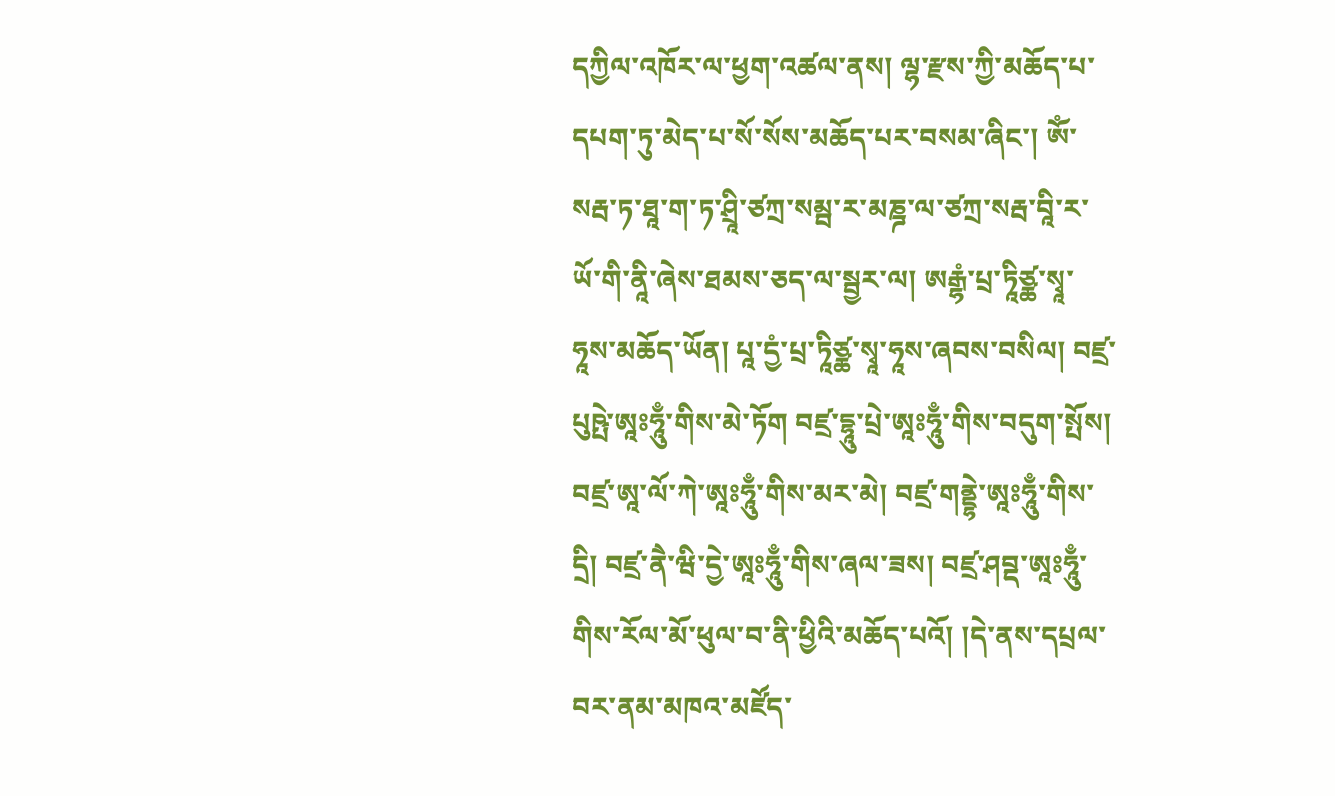དཀྱིལ་འཁོར་ལ་ཕྱག་འཚལ་ནས། ལྷ་རྫས་ཀྱི་མཆོད་པ་དཔག་ཏུ་མེད་པ་སོ་སོས་མཆོད་པར་བསམ་ཞིང་། ཨོཾ་སརྦ་ཏ་ཐཱ་ག་ཏ་ཤྲཱི་ཙཀྲ་སམྦ་ར་མཎྜ་ལ་ཙཀྲ་སརྦ་བཱི་ར་ཡོ་གི་ནཱི་ཞེས་ཐམས་ཅད་ལ་སྦྱར་ལ། ཨརྒྷཾ་པྲ་ཏཱིཙྪ་སྭཱ་ཧཱས་མཆོད་ཡོན། པཱ་དྱཾ་པྲ་ཏཱིཙྪ་སྭཱ་ཧཱས་ཞབས་བསིལ། བཛྲ་པུཥྤེ་ཨཱཿཧཱུྃ་གིས་མེ་ཏོག བཛྲ་དྷཱུ་པྲེ་ཨཱཿཧཱུྃ་གིས་བདུག་སྤོས། བཛྲ་ཨཱ་ལོ་ཀེ་ཨཱཿཧཱུྃ་གིས་མར་མེ། བཛྲ་གནྡྷེ་ཨཱཿཧཱུྃ་གིས་དྲི། བཛྲ་ནཻ་ཝི་དྱེ་ཨཱཿཧཱུྃ་གིས་ཞལ་ཟས། བཛྲ་ཤབྡ་ཨཱཿཧཱུྃ་གིས་རོལ་མོ་ཕུལ་བ་ནི་ཕྱིའི་མཆོད་པའོ། །དེ་ནས་དཔྲལ་བར་ནམ་མཁའ་མཛོད་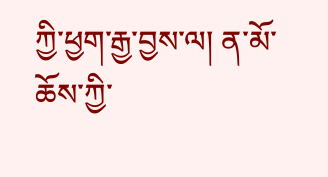ཀྱི་ཕྱག་རྒྱ་བྱས་ལ། ན་མོ་ཆོས་ཀྱི་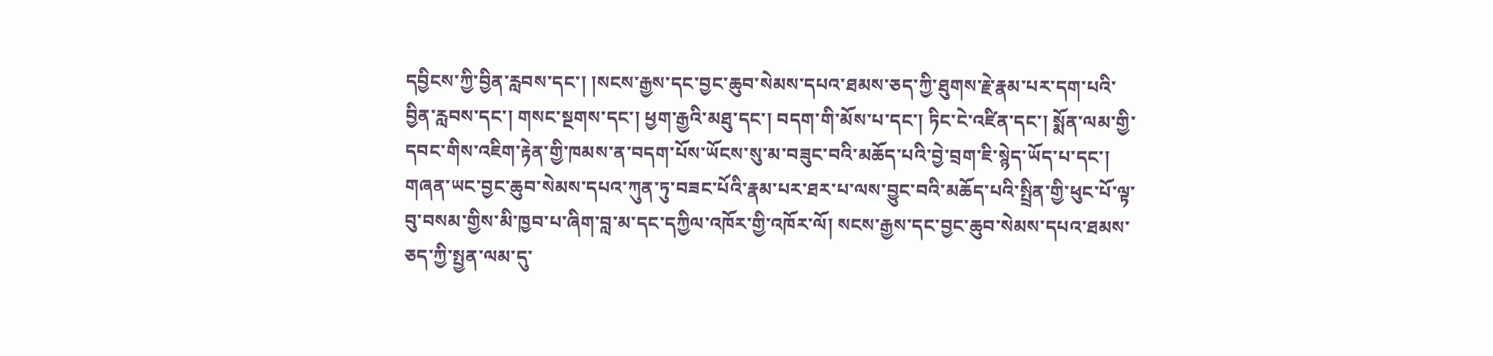དབྱིངས་ཀྱི་བྱིན་རླབས་དང་། །སངས་རྒྱས་དང་བྱང་ཆུབ་སེམས་དཔའ་ཐམས་ཅད་ཀྱི་ཐུགས་རྗེ་རྣམ་པར་དག་པའི་བྱིན་རླབས་དང་། གསང་སྔགས་དང་། ཕྱག་རྒྱའི་མཐུ་དང་། བདག་གི་མོས་པ་དང་། ཏིང་ངེ་འཛིན་དང་། སྨོན་ལམ་གྱི་དབང་གིས་འཇིག་རྟེན་གྱི་ཁམས་ན་བདག་པོས་ཡོངས་སུ་མ་བཟུང་བའི་མཆོད་པའི་བྱེ་བྲག་ཇི་སྙེད་ཡོད་པ་དང་། གཞན་ཡང་བྱང་ཆུབ་སེམས་དཔའ་ཀུན་ཏུ་བཟང་པོའི་རྣམ་པར་ཐར་པ་ལས་བྱུང་བའི་མཆོད་པའི་སྤྲིན་གྱི་ཕུང་པོ་ལྟ་བུ་བསམ་གྱིས་མི་ཁྱབ་པ་ཞིག་བླ་མ་དང་དཀྱིལ་འཁོར་གྱི་འཁོར་ལོ། སངས་རྒྱས་དང་བྱང་ཆུབ་སེམས་དཔའ་ཐམས་ཅད་ཀྱི་སྤྱན་ལམ་དུ་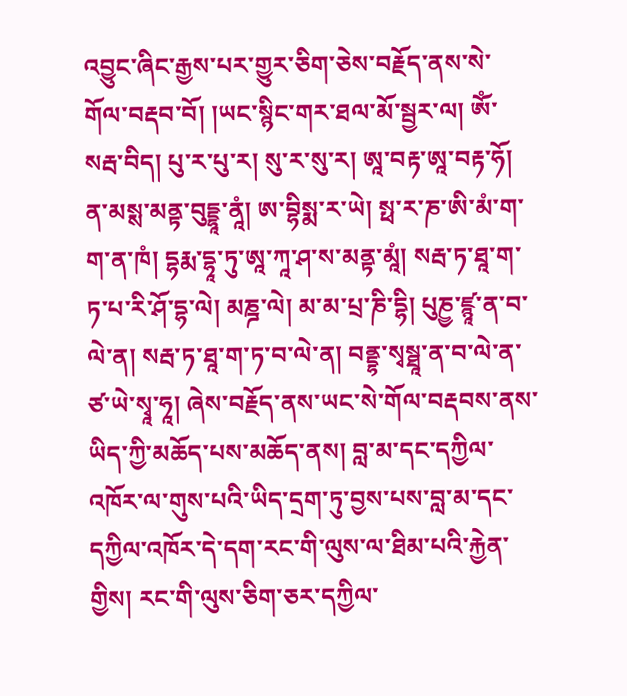འབྱུང་ཞིང་རྒྱས་པར་གྱུར་ཅིག་ཅེས་བརྗོད་ནས་སེ་གོལ་བརྡབ་བོ། །ཡང་སྙིང་གར་ཐལ་མོ་སྦྱར་ལ། ཨོཾ་སརྦ་བིད། པུ་ར་པུ་ར། སུ་ར་སུ་ར། ཨཱ་བརྟ་ཨཱ་བརྟ་ཧོ། ན་མསྶ་མནྟ་བུདྡྷཱ་ནཱཾ། ཨ་བྷིསྨ་ར་ཡེ། སྥ་ར་ཎ་ཨི་མཾ་ག་ག་ན་ཁཾ། དྷརྨ་དྷཱ་ཏུ་ཨཱ་ཀཱ་ཤ་ས་མནྟ་མཱཾ། སརྦ་ཏ་ཐཱ་ག་ཏ་པ་རི་ཤོ་དྷ་ལེ། མཎྜ་ལེ། མ་མ་པྲ་ཎི་དྷི། པུཎྱ་ཛྙཱ་ན་བ་ལེ་ན། སརྦ་ཏ་ཐཱ་ག་ཏ་བ་ལེ་ན། བནྡྷ་སྭསྠཱ་ན་བ་ལེ་ན་ཙ་ཡེ་སྭཱ་ཧཱ། ཞེས་བརྗོད་ནས་ཡང་སེ་གོལ་བརྡབས་ནས་ཡིད་ཀྱི་མཆོད་པས་མཆོད་ནས། བླ་མ་དང་དཀྱིལ་འཁོར་ལ་གུས་པའི་ཡིད་དྲག་ཏུ་བྱས་པས་བླ་མ་དང་དཀྱིལ་འཁོར་དེ་དག་རང་གི་ལུས་ལ་ཐིམ་པའི་རྐྱེན་གྱིས། རང་གི་ལུས་ཅིག་ཅར་དཀྱིལ་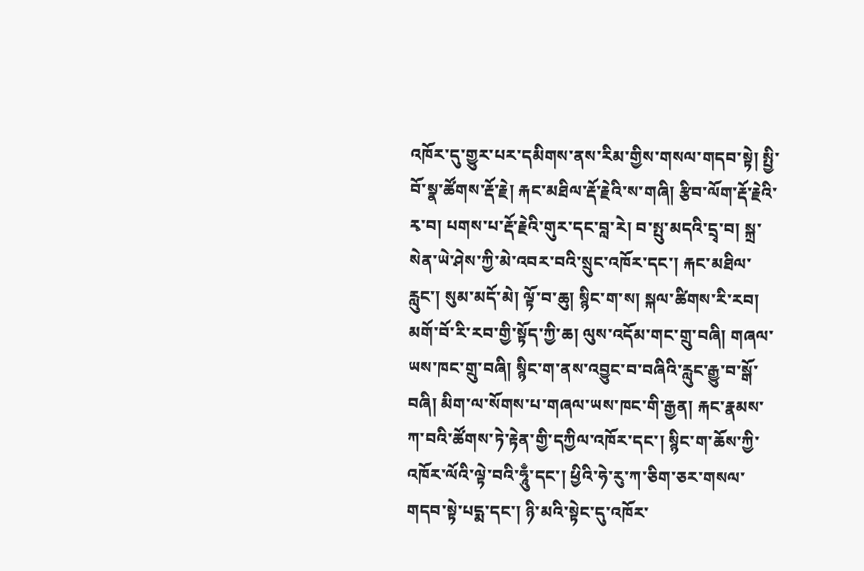འཁོར་དུ་གྱུར་པར་དམིགས་ནས་རིམ་གྱིས་གསལ་གདབ་སྟེ། སྤྱི་བོ་སྣ་ཚོགས་རྡོ་རྗེ། རྐང་མཐིལ་རྡོ་རྗེའི་ས་གཞི། རྩིབ་ལོག་རྡོ་རྗེའི་རྭ་བ། པགས་པ་རྡོ་རྗེའི་གུར་དང་བླ་རེ། བ་སྤུ་མདའི་དྲྭ་བ། སྐྲ་སེན་ཡེ་ཤེས་ཀྱི་མེ་འབར་བའི་སྲུང་འཁོར་དང་། རྐང་མཐིལ་རླུང་། སུམ་མདོ་མེ། ལྟོ་བ་ཆུ། སྙིང་ག་ས། སྐལ་ཚིགས་རི་རབ། མགོ་བོ་རི་རབ་གྱི་སྟོད་ཀྱི་ཆ། ལུས་འདོམ་གང་གྲུ་བཞི། གཞལ་ཡས་ཁང་གྲུ་བཞི། སྙིང་ག་ནས་འབྱུང་བ་བཞིའི་རླུང་རྒྱུ་བ་སྒོ་བཞི། མིག་ལ་སོགས་པ་གཞལ་ཡས་ཁང་གི་རྒྱན། རྐང་རྣམས་ཀ་བའི་ཚོགས་ཏེ་རྟེན་གྱི་དཀྱིལ་འཁོར་དང་། སྙིང་ག་ཆོས་ཀྱི་འཁོར་ལོའི་ལྟེ་བའི་ཧཱུྃ་དང་། ཕྱིའི་ཧེ་རུ་ཀ་ཅིག་ཅར་གསལ་གདབ་སྟེ་པདྨ་དང་། ཉི་མའི་སྟེང་དུ་འཁོར་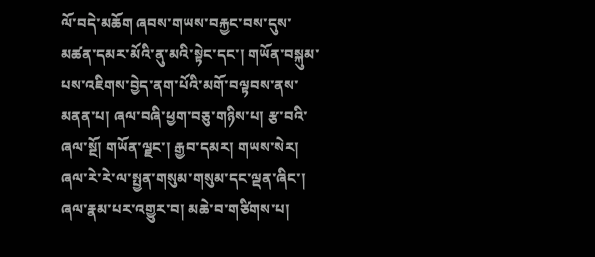ལོ་བདེ་མཆོག ཞབས་གཡས་བརྐྱང་བས་དུས་མཚན་དམར་མོའི་ནུ་མའི་སྟེང་དང་། གཡོན་བསྐུམ་པས་འཇིགས་བྱེད་ནག་པོའི་མགོ་བལྟབས་ནས་མནན་པ། ཞལ་བཞི་ཕྱག་བཅུ་གཉིས་པ། རྩ་བའི་ཞལ་སྔོ། གཡོན་ལྗང་། རྒྱབ་དམར། གཡས་སེར། ཞལ་རེ་རེ་ལ་སྤྱན་གསུམ་གསུམ་དང་ལྡན་ཞིང་། ཞལ་རྣམ་པར་འགྱུར་བ། མཆེ་བ་གཙིགས་པ།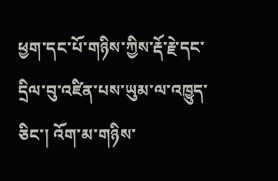ཕྱག་དང་པོ་གཉིས་ཀྱིས་རྡོ་རྗེ་དང་དྲིལ་བུ་འཛིན་པས་ཡུམ་ལ་འཁྱུད་ཅིང་། འོག་མ་གཉིས་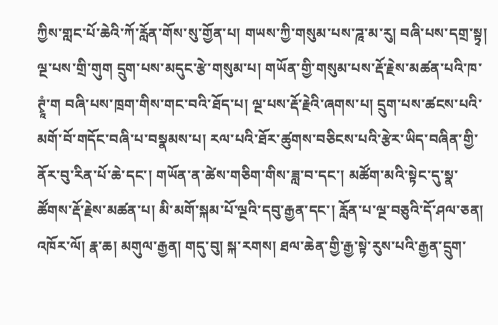ཀྱིས་གླང་པོ་ཆེའི་ཀོ་རློན་གོས་སུ་གྱོན་པ། གཡས་ཀྱི་གསུམ་པས་ཌཱ་མ་རུ། བཞི་པས་དགྲ་སྟྭ། ལྔ་པས་གྲི་གུག དྲུག་པས་མདུང་རྩེ་གསུམ་པ། གཡོན་གྱི་གསུམ་པས་རྡོ་རྗེས་མཚན་པའི་ཁ་ཊྭཱཾ་ག བཞི་པས་ཁྲག་གིས་གང་བའི་ཐོད་པ། ལྔ་པས་རྡོ་རྗེའི་ཞགས་པ། དྲུག་པས་ཚངས་པའི་མགོ་བོ་གདོང་བཞི་པ་བསྣམས་པ། རལ་པའི་ཐོར་ཚུགས་བཅིངས་པའི་རྩེར་ཡིད་བཞིན་གྱི་ནོར་བུ་རིན་པོ་ཆེ་དང་། གཡོན་ན་ཚེས་གཅིག་གིས་ཟླ་བ་དང་། མཚོག་མའི་སྟེང་དུ་སྣ་ཚོགས་རྡོ་རྗེས་མཚན་པ། མི་མགོ་སྐམ་པོ་ལྔའི་དབུ་རྒྱན་དང་། རློན་པ་ལྔ་བཅུའི་དོ་ཤལ་ཅན། འཁོར་ལོ། རྣ་ཆ། མགུལ་རྒྱན། གདུ་བུ། སྐ་རགས། ཐལ་ཆེན་གྱི་རྒྱ་སྟེ་རུས་པའི་རྒྱན་དྲུག་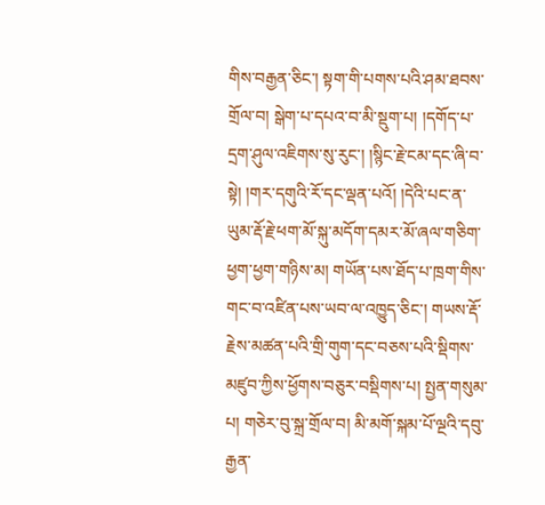གིས་བརྒྱན་ཅིང་། སྟག་གི་པགས་པའི་ཤམ་ཐབས་གྲོལ་བ། སྒེག་པ་དཔའ་བ་མི་སྡུག་པ། །དགོད་པ་དྲག་ཤུལ་འཇིགས་སུ་རུང་། །སྙིང་རྗེ་ངམ་དང་ཞི་བ་སྟེ། །གར་དགུའི་རོ་དང་ལྡན་པའོ། །དེའི་པང་ན་ཡུམ་རྡོ་རྗེ་ཕག་མོ་སྐུ་མདོག་དམར་མོ་ཞལ་གཅིག་ཕྱག་ཕྱག་གཉིས་མ། གཡོན་པས་ཐོད་པ་ཁྲག་གིས་གང་བ་འཛིན་པས་ཡབ་ལ་འཁྱུད་ཅིང་། གཡས་རྡོ་རྗེས་མཚན་པའི་གྲི་གུག་དང་བཅས་པའི་སྡིགས་མཛུབ་ཀྱིས་ཕྱོགས་བཅུར་བསྡིགས་པ། སྤྱན་གསུམ་པ། གཅེར་བུ་སྐྲ་གྲོལ་བ། མི་མགོ་སྐམ་པོ་ལྔའི་དབུ་རྒྱན་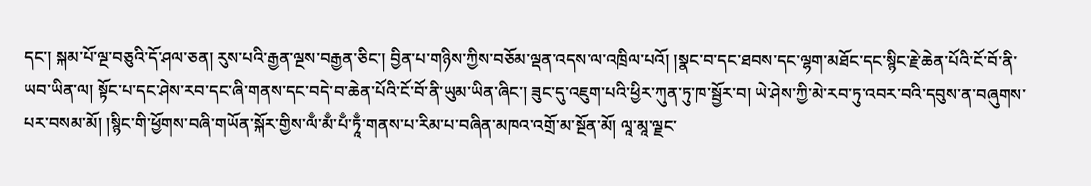དང་། སྐམ་པོ་ལྔ་བཅུའི་དོ་ཤལ་ཅན། རུས་པའི་རྒྱན་ལྔས་བརྒྱན་ཅིང་། བྱིན་པ་གཉིས་ཀྱིས་བཅོམ་ལྡན་འདས་ལ་འཁྲིལ་པའོ། །སྣང་བ་དང་ཐབས་དང་ལྷག་མཐོང་དང་སྙིང་རྗེ་ཆེན་པོའི་ངོ་བོ་ནི་ཡབ་ཡིན་ལ། སྟོང་པ་དང་ཤེས་རབ་དང་ཞི་གནས་དང་བདེ་བ་ཆེན་པོའི་ངོ་བོ་ནི་ཡུམ་ཡིན་ཞིང་། ཟུང་དུ་འཇུག་པའི་ཕྱིར་ཀུན་ཏུ་ཁ་སྦྱོར་བ། ཡེ་ཤེས་ཀྱི་མེ་རབ་ཏུ་འབར་བའི་དབུས་ན་བཞུགས་པར་བསམ་མོ། །སྙིང་གི་ཕྱོགས་བཞི་གཡོན་སྐོར་གྱིས་ལྃ་མྃ་པྃ་ཏཱྃ་གནས་པ་རིམ་པ་བཞིན་མཁའ་འགྲོ་མ་སྔོན་མོ། ལཱ་མཱ་ལྗང་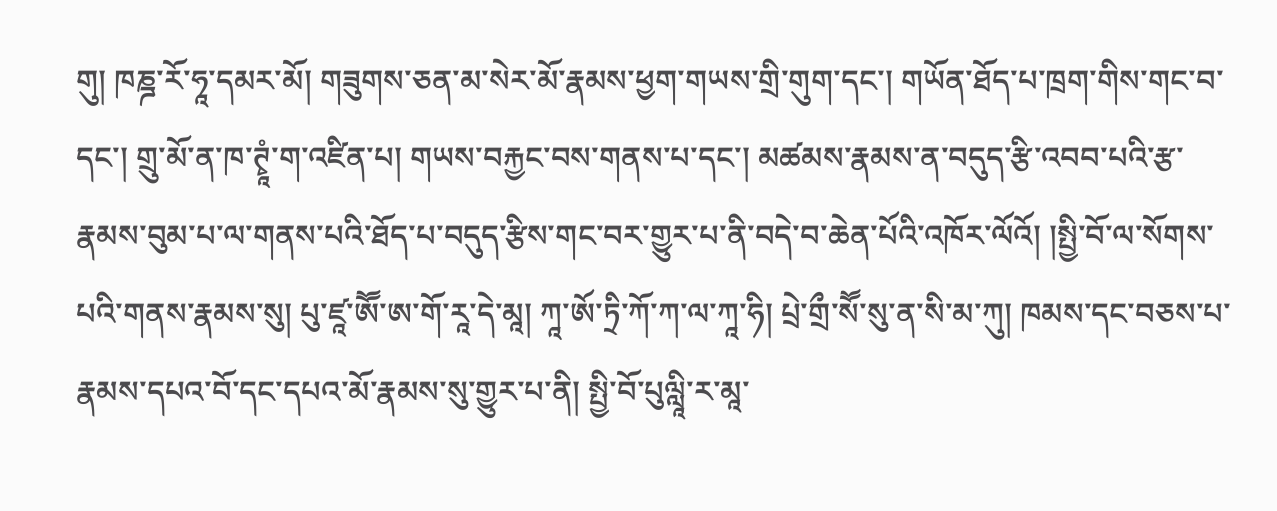གུ། ཁཎྜ་རོ་ཧཱ་དམར་མོ། གཟུགས་ཅན་མ་སེར་མོ་རྣམས་ཕྱག་གཡས་གྲི་གུག་དང་། གཡོན་ཐོད་པ་ཁྲག་གིས་གང་བ་དང་། གྲུ་མོ་ན་ཁ་ཊྭཱཾ་ག་འཛིན་པ། གཡས་བརྐྱང་བས་གནས་པ་དང་། མཚམས་རྣམས་ན་བདུད་རྩི་འབབ་པའི་རྩ་རྣམས་བུམ་པ་ལ་གནས་པའི་ཐོད་པ་བདུད་རྩིས་གང་བར་གྱུར་པ་ནི་བདེ་བ་ཆེན་པོའི་འཁོར་ལོའོ། །སྤྱི་བོ་ལ་སོགས་པའི་གནས་རྣམས་སུ། པུ་ཛཱ་ཨཽ་ཨ་གོ་རཱ་དེ་མཱ། ཀཱ་ཨོ་ཏྲི་ཀོ་ཀ་ལ་ཀཱ་ཧི། པྲེ་གྲྀ་སཽ་སུ་ན་སི་མ་ཀུ། ཁམས་དང་བཅས་པ་རྣམས་དཔའ་བོ་དང་དཔའ་མོ་རྣམས་སུ་གྱུར་པ་ནི། སྤྱི་བོ་པུལླཱི་ར་མཱ་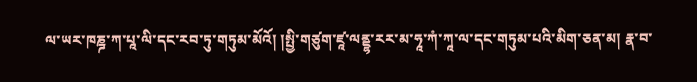ལ་ཡར་ཁཎྜ་ཀ་པཱ་ལི་དང་རབ་ཏུ་གཏུམ་མོའོ། །སྤྱི་གཙུག་ཛཱ་ལནྡྷ་རར་མ་ཧཱ་ཀཾ་ཀཱ་ལ་དང་གཏུམ་པའི་མིག་ཅན་མ། རྣ་བ་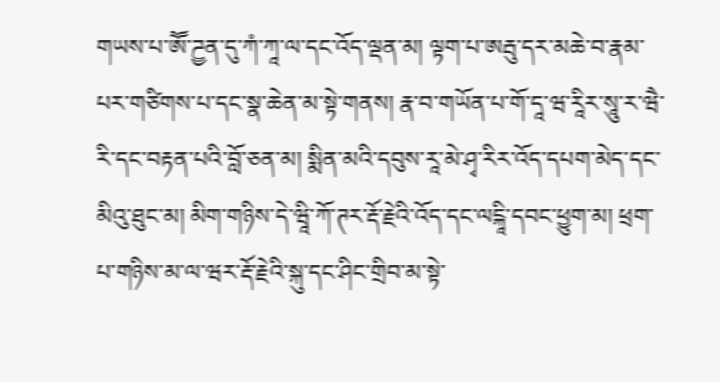གཡས་པ་ཨཽ་ཌྱན་དུ་ཀཾ་ཀཱ་ལ་དང་འོད་ལྡན་མ། ལྟག་པ་ཨརྦུ་དར་མཆེ་བ་རྣམ་པར་གཙིགས་པ་དང་སྣ་ཆེན་མ་སྟེ་གནས། རྣ་བ་གཡོན་པ་གོ་དཱ་ཝ་རཱིར་སཱུ་ར་ཝཻ་རི་དང་བརྟན་པའི་བློ་ཅན་མ། སྨིན་མའི་དབུས་རཱ་མེ་ཤྭ་རིར་འོད་དཔག་མེད་དང་མིའུ་ཐུང་མ། མིག་གཉིས་དེ་ཝཱི་ཀོ་ཊར་རྡོ་རྗེའི་འོད་དང་ལངྐཱི་དབང་ཕྱུག་མ། ཕྲག་པ་གཉིས་མ་ལ་ཝར་རྡོ་རྗེའི་སྐུ་དང་ཤིང་གྲིབ་མ་སྟེ་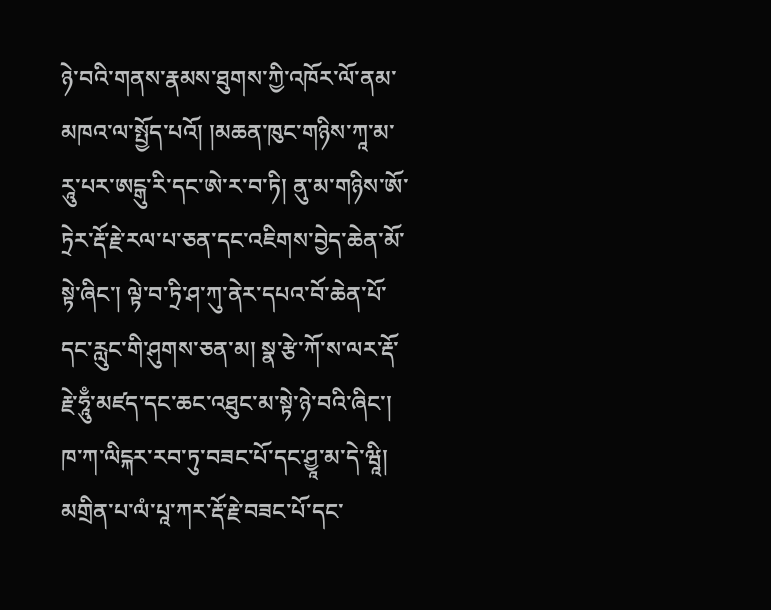ཉེ་བའི་གནས་རྣམས་ཐུགས་ཀྱི་འཁོར་ལོ་ནམ་མཁའ་ལ་སྤྱོད་པའོ། །མཆན་ཁུང་གཉིས་ཀཱ་མ་རཱུ་པར་ཨངྒུ་རི་དང་ཨེ་ར་བ་ཏི། ནུ་མ་གཉིས་ཨོ་ཏྲེར་རྡོ་རྗེ་རལ་པ་ཅན་དང་འཇིགས་བྱེད་ཆེན་མོ་སྟེ་ཞིང་། ལྟེ་བ་ཏྲི་ཤ་ཀུ་ནེར་དཔའ་བོ་ཆེན་པོ་དང་རླུང་གི་ཤུགས་ཅན་མ། སྣ་རྩེ་ཀོ་ས་ལར་རྡོ་རྗེ་ཧཱུྃ་མཛད་དང་ཆང་འཐུང་མ་སྟེ་ཉེ་བའི་ཞིང་། ཁ་ཀ་ལིངྐར་རབ་ཏུ་བཟང་པོ་དང་ཤྱཱ་མ་དེ་ཝཱི། མགྲིན་པ་ལཾ་པཱ་ཀར་རྡོ་རྗེ་བཟང་པོ་དང་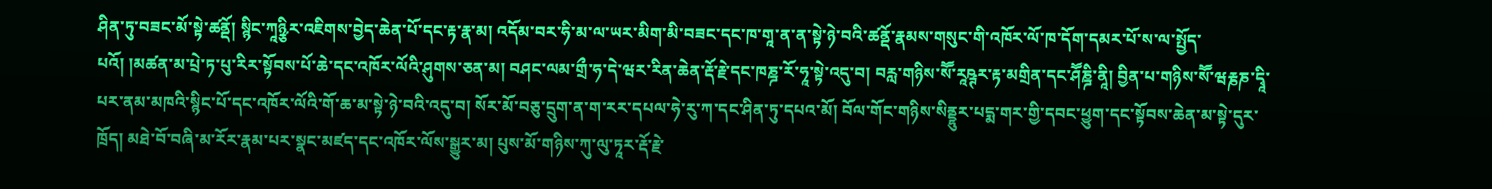ཤིན་ཏུ་བཟང་མོ་སྟེ་ཚནྡོ། སྙིང་ཀཱཉྩིར་འཇིགས་བྱེད་ཆེན་པོ་དང་རྟ་རྣ་མ། འདོམ་བར་ཧི་མ་ལ་ཡར་མིག་མི་བཟང་དང་ཁ་གཱ་ན་ན་སྟེ་ཉེ་བའི་ཚནྡོ་རྣམས་གསུང་གི་འཁོར་ལོ་ཁ་དོག་དམར་པོ་ས་ལ་སྤྱོད་པའོ། །མཚན་མ་པྲེ་ཏ་པུ་རིར་སྟོབས་པོ་ཆེ་དང་འཁོར་ལོའི་ཤུགས་ཅན་མ། བཤང་ལམ་གྲྀ་ཧ་དེ་ཝར་རིན་ཆེན་རྡོ་རྗེ་དང་ཁཎྜ་རོ་ཧཱ་སྟེ་འདུ་བ། བརླ་གཉིས་སཽ་རཱཥྚར་རྟ་མགྲིན་དང་ཤཽཎྜི་ནཱི། བྱིན་པ་གཉིས་སཽ་ཝརྞཎ་དྭཱི་པར་ནམ་མཁའི་སྙིང་པོ་དང་འཁོར་ལོའི་གོ་ཆ་མ་སྟེ་ཉེ་བའི་འདུ་བ། སོར་མོ་བཅུ་དྲུག་ན་ག་རར་དཔལ་ཧེ་རུ་ཀ་དང་ཤིན་ཏུ་དཔའ་མོ། བོལ་གོང་གཉིས་སིནྡྷུར་པདྨ་གར་གྱི་དབང་ཕྱུག་དང་སྟོབས་ཆེན་མ་སྟེ་དུར་ཁྲོད། མཐེ་བོ་བཞི་མ་རོར་རྣམ་པར་སྣང་མཛད་དང་འཁོར་ལོས་སྒྱུར་མ། པུས་མོ་གཉིས་ཀུ་ལུ་ཏཱར་རྡོ་རྗེ་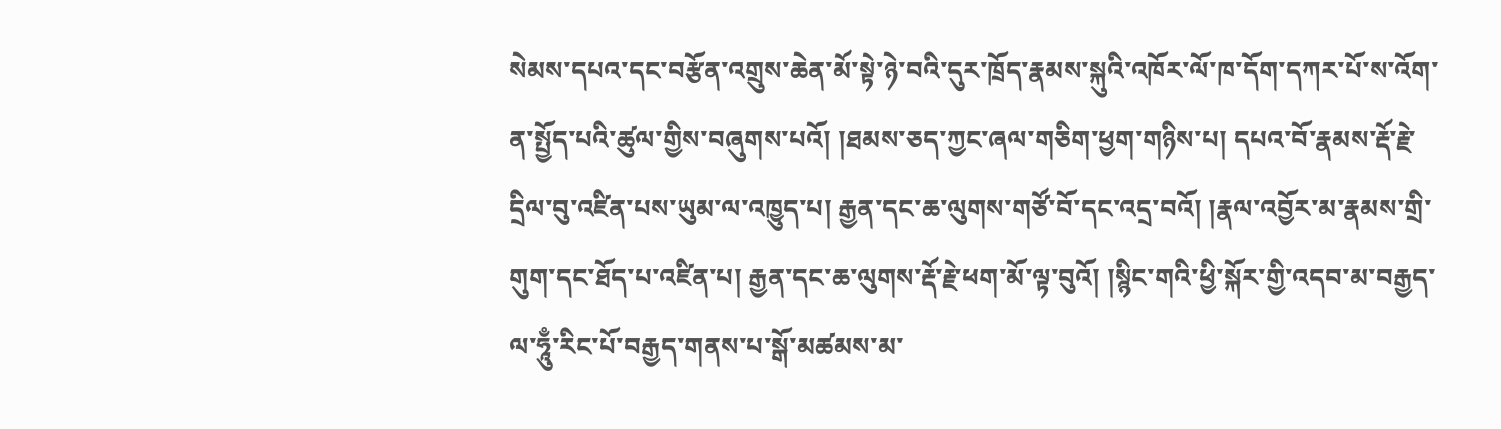སེམས་དཔའ་དང་བརྩོན་འགྲུས་ཆེན་མོ་སྟེ་ཉེ་བའི་དུར་ཁྲོད་རྣམས་སྐུའི་འཁོར་ལོ་ཁ་དོག་དཀར་པོ་ས་འོག་ན་སྤྱོད་པའི་ཚུལ་གྱིས་བཞུགས་པའོ། །ཐམས་ཅད་ཀྱང་ཞལ་གཅིག་ཕྱག་གཉིས་པ། དཔའ་བོ་རྣམས་རྡོ་རྗེ་དྲིལ་བུ་འཛིན་པས་ཡུམ་ལ་འཁྱུད་པ། རྒྱན་དང་ཆ་ལུགས་གཙོ་བོ་དང་འདྲ་བའོ། །རྣལ་འབྱོར་མ་རྣམས་གྲི་གུག་དང་ཐོད་པ་འཛིན་པ། རྒྱན་དང་ཆ་ལུགས་རྡོ་རྗེ་ཕག་མོ་ལྟ་བུའོ། །སྙིང་གའི་ཕྱི་སྐོར་གྱི་འདབ་མ་བརྒྱད་ལ་ཧཱུྃ་རིང་པོ་བརྒྱད་གནས་པ་སྒོ་མཚམས་མ་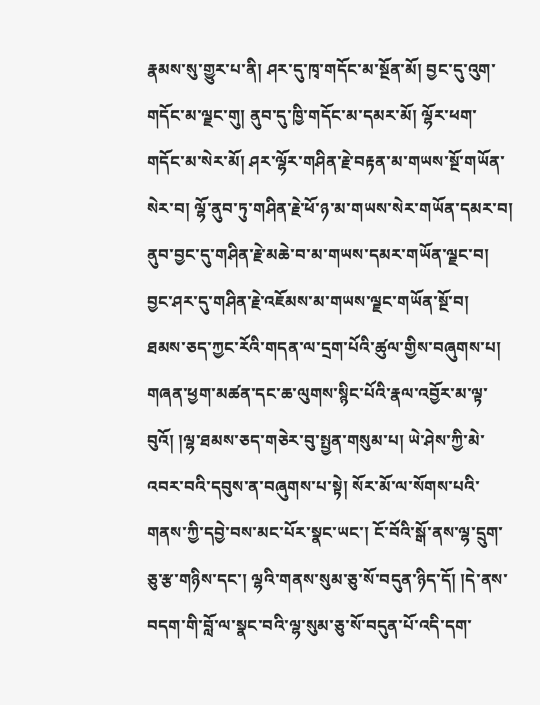རྣམས་སུ་གྱུར་པ་ནི། ཤར་དུ་ཁྭ་གདོང་མ་སྔོན་མོ། བྱང་དུ་འུག་གདོང་མ་ལྗང་གུ། ནུབ་དུ་ཁྱི་གདོང་མ་དམར་མོ། ལྷོར་ཕག་གདོང་མ་སེར་མོ། ཤར་ལྷོར་གཤིན་རྗེ་བརྟན་མ་གཡས་སྔོ་གཡོན་སེར་བ། ལྷོ་ནུབ་ཏུ་གཤིན་རྗེ་ཕོ་ཉ་མ་གཡས་སེར་གཡོན་དམར་བ། ནུབ་བྱང་དུ་གཤིན་རྗེ་མཆེ་བ་མ་གཡས་དམར་གཡོན་ལྗང་བ། བྱང་ཤར་དུ་གཤིན་རྗེ་འཇོམས་མ་གཡས་ལྗང་གཡོན་སྔོ་བ། ཐམས་ཅད་ཀྱང་རོའི་གདན་ལ་དྲག་པོའི་ཚུལ་གྱིས་བཞུགས་པ། གཞན་ཕྱག་མཚན་དང་ཆ་ལུགས་སྙིང་པོའི་རྣལ་འབྱོར་མ་ལྟ་བུའོ། །ལྷ་ཐམས་ཅད་གཅེར་བུ་སྤྱན་གསུམ་པ། ཡེ་ཤེས་ཀྱི་མེ་འབར་བའི་དབུས་ན་བཞུགས་པ་སྟེ། སོར་མོ་ལ་སོགས་པའི་གནས་ཀྱི་དབྱེ་བས་མང་པོར་སྣང་ཡང་། ངོ་བོའི་སྒོ་ནས་ལྷ་དྲུག་ཅུ་རྩ་གཉིས་དང་། ལྷའི་གནས་སུམ་ཅུ་སོ་བདུན་ཉིད་དོ། །དེ་ནས་བདག་གི་བློ་ལ་སྣང་བའི་ལྷ་སུམ་ཅུ་སོ་བདུན་པོ་འདི་དག་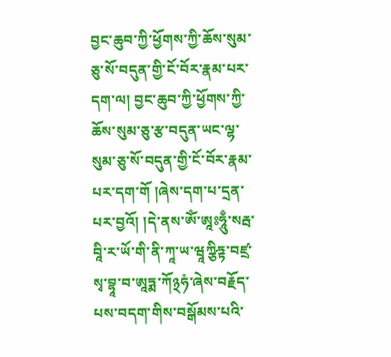བྱང་ཆུབ་ཀྱི་ཕྱོགས་ཀྱི་ཆོས་སུམ་ཅུ་སོ་བདུན་གྱི་ངོ་བོར་རྣམ་པར་དག་ལ། བྱང་ཆུབ་ཀྱི་ཕྱོགས་ཀྱི་ཆོས་སུམ་ཅུ་རྩ་བདུན་ཡང་ལྷ་སུམ་ཅུ་སོ་བདུན་གྱི་ངོ་བོར་རྣམ་པར་དག་གོ །ཞེས་དག་པ་དྲན་པར་བྱའོ། །དེ་ནས་ཨོཾ་ཨཱཿཧཱུྃ་སརྦ་བཱི་ར་ཡོ་གི་ནི་ཀཱ་ཡ་ཝཱཀྩིཏྟ་བཛྲ་སྭ་བྷཱ་བ་ཨཱཏྨ་ཀོ྅ཧཾ་ཞེས་བརྗོད་པས་བདག་གིས་བསྒོམས་པའི་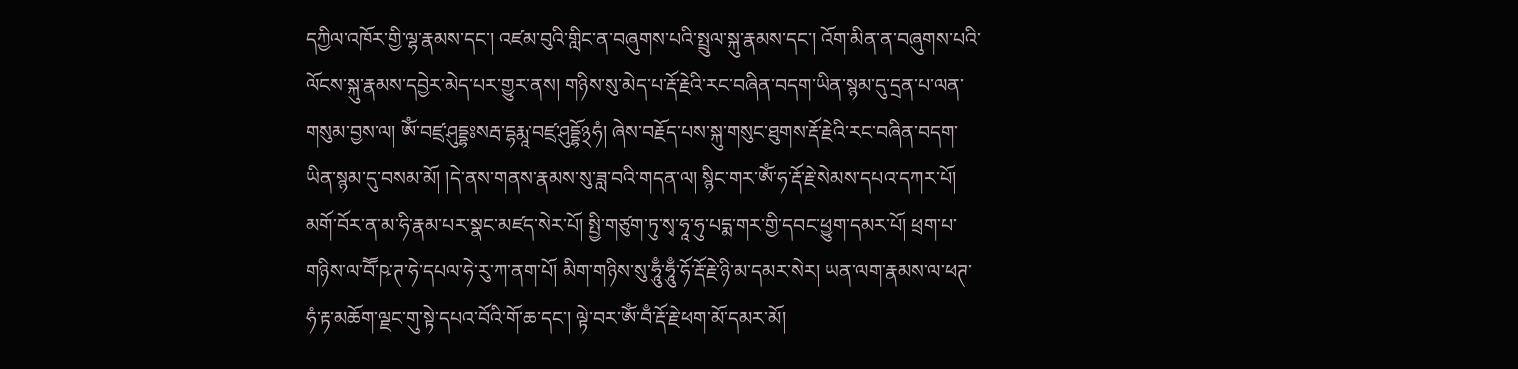དཀྱིལ་འཁོར་གྱི་ལྷ་རྣམས་དང་། འཛམ་བུའི་གླིང་ན་བཞུགས་པའི་སྤྲུལ་སྐུ་རྣམས་དང་། འོག་མིན་ན་བཞུགས་པའི་ལོངས་སྐུ་རྣམས་དབྱེར་མེད་པར་གྱུར་ནས། གཉིས་སུ་མེད་པ་རྡོ་རྗེའི་རང་བཞིན་བདག་ཡིན་སྙམ་དུ་དྲན་པ་ལན་གསུམ་བྱས་ལ། ཨོཾ་བཛྲ་ཤུདྡྷཿསརྦ་དྷརྨཱ་བཛྲ་ཤུདྡྷོ྅ཧཾ། ཞེས་བརྗོད་པས་སྐུ་གསུང་ཐུགས་རྡོ་རྗེའི་རང་བཞིན་བདག་ཡིན་སྙམ་དུ་བསམ་མོ། །དེ་ནས་གནས་རྣམས་སུ་ཟླ་བའི་གདན་ལ། སྙིང་གར་ཨོཾ་ཧ་རྡོ་རྗེ་སེམས་དཔའ་དཀར་པོ། མགོ་བོར་ན་མ་ཧི་རྣམ་པར་སྣང་མཛད་སེར་པོ། སྤྱི་གཙུག་ཏུ་སྭ་ཧཱ་ཧུ་པདྨ་གར་གྱི་དབང་ཕྱུག་དམར་པོ། ཕྲག་པ་གཉིས་ལ་བཽ་ཥ་ཊ་ཧེ་དཔལ་ཧེ་རུ་ཀ་ནག་པོ། མིག་གཉིས་སུ་ཧཱུྃ་ཧཱུྃ་ཧོ་རྡོ་རྗེ་ཉི་མ་དམར་སེར། ཡན་ལག་རྣམས་ལ་ཕཊ་ཧཾ་རྟ་མཆོག་ལྗང་གུ་སྟེ་དཔའ་བོའི་གོ་ཆ་དང་། ལྟེ་བར་ཨོཾ་བྃ་རྡོ་རྗེ་ཕག་མོ་དམར་མོ།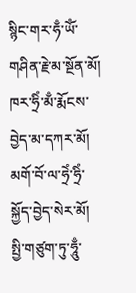སྙིང་གར་ཧྃ་ཡོཾ་གཤིན་རྗེ་མ་སྔོན་མོ། ཁར་ཧྲིཾ་མྃ་རྨོངས་བྱེད་མ་དཀར་མོ། མགོ་བོ་ལ་ཧྲེཾ་ཧྲིཾ་སྐྱོད་བྱེད་སེར་མོ། སྤྱི་གཙུག་ཏུ་ཧཱུྃ་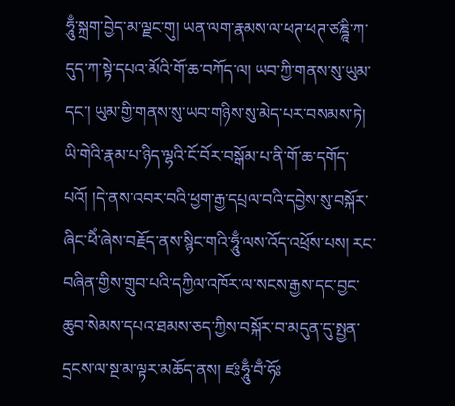ཧཱུྃ་སྐྲག་བྱེད་མ་ལྗང་གུ། ཡན་ལག་རྣམས་ལ་ཕཊ་ཕཊ་ཙཎྜཱི་ཀ་དུད་ཀ་སྟེ་དཔའ་མོའི་གོ་ཆ་བཀོད་ལ། ཡབ་ཀྱི་གནས་སུ་ཡུམ་དང་། ཡུམ་གྱི་གནས་སུ་ཡབ་གཉིས་སུ་མེད་པར་བསམས་ཏེ། ཡི་གེའི་རྣམ་པ་ཉིད་ལྷའི་ངོ་བོར་བསྒོམ་པ་ནི་གོ་ཆ་དགོད་པའོ། །དེ་ནས་འབར་བའི་ཕྱག་རྒྱ་དཔྲལ་བའི་དབྱེས་སུ་བསྐོར་ཞིང་ཕཻཾ་ཞེས་བརྗོད་ནས་སྙིང་གའི་ཧཱུྃ་ལས་འོད་འཕྲོས་པས། རང་བཞིན་གྱིས་གྲུབ་པའི་དཀྱིལ་འཁོར་ལ་སངས་རྒྱས་དང་བྱང་ཆུབ་སེམས་དཔའ་ཐམས་ཅད་ཀྱིས་བསྐོར་བ་མདུན་དུ་སྤྱན་དྲངས་ལ་སྔ་མ་ལྟར་མཆོད་ནས། ཛཿཧཱུྃ་བྃ་ཧོཿ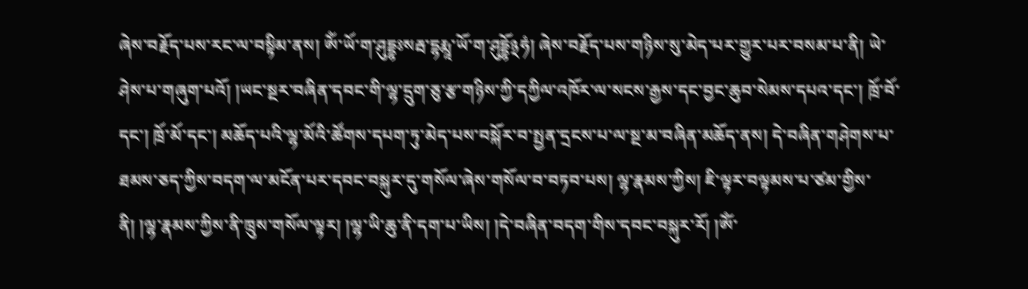ཞེས་བརྗོད་པས་རང་ལ་བསྟིམ་ནས། ཨོཾ་ཡོ་ག་ཤུདྡྷཿསརྦ་དྷརྨཱ་ཡོ་ག་ཤུདྡྷོ྅ཧཾ། ཞེས་བརྗོད་པས་གཉིས་སུ་མེད་པར་གྱུར་པར་བསམ་པ་ནི། ཡེ་ཤེས་པ་གཞུག་པའོ། །ཡང་སྔར་བཞིན་དབང་གི་ལྷ་དྲུག་ཅུ་རྩ་གཉིས་ཀྱི་དཀྱིལ་འཁོར་ལ་སངས་རྒྱས་དང་བྱང་ཆུབ་སེམས་དཔའ་དང་། ཁྲོ་བོ་དང་། ཁྲོ་མོ་དང་། མཆོད་པའི་ལྷ་མོའི་ཚོགས་དཔག་ཏུ་མེད་པས་བསྐོར་བ་སྤྱན་དྲངས་པ་ལ་སྔ་མ་བཞིན་མཆོད་ནས། དེ་བཞིན་གཤེགས་པ་ཐམས་ཅད་ཀྱིས་བདག་ལ་མངོན་པར་དབང་བསྐུར་དུ་གསོལ་ཞེས་གསོལ་བ་བཏབ་པས། ལྷ་རྣམས་ཀྱིས། ཇི་ལྟར་བལྟམས་པ་ཙམ་གྱིས་ནི། །ལྷ་རྣམས་ཀྱིས་ནི་ཁྲུས་གསོལ་ལྟར། །ལྷ་ཡི་ཆུ་ནི་དག་པ་ཡིས། །དེ་བཞིན་བདག་གིས་དབང་བསྐུར་རོ། །ཨོཾ་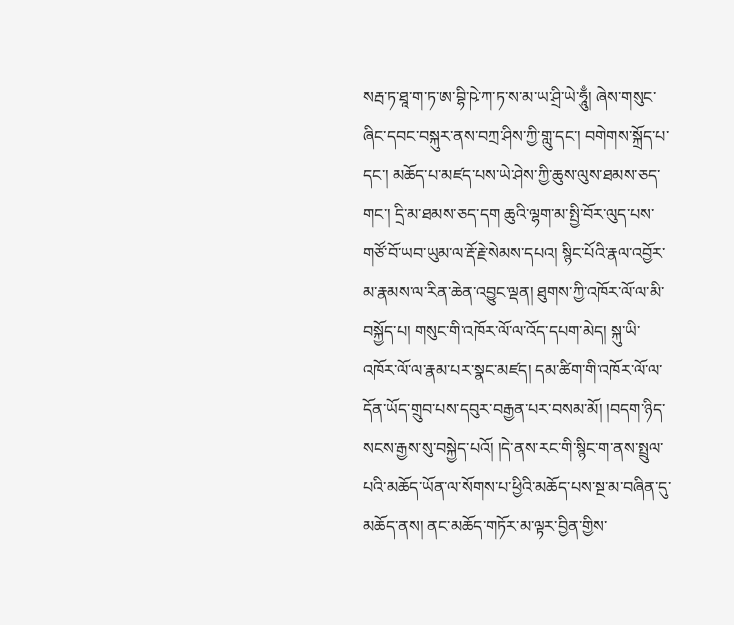སརྦ་ཏ་ཐཱ་ག་ཏ་ཨ་བྷི་ཥེ་ཀ་ཏ་ས་མ་ཡ་ཤྲི་ཡེ་ཧཱུྃ། ཞེས་གསུང་ཞིང་དབང་བསྐུར་ནས་བཀྲ་ཤིས་ཀྱི་གླུ་དང་། བགེགས་སྐྲོད་པ་དང་། མཆོད་པ་མཛད་པས་ཡེ་ཤེས་ཀྱི་ཆུས་ལུས་ཐམས་ཅད་གང་། དྲི་མ་ཐམས་ཅད་དག ཆུའི་ལྷག་མ་སྤྱི་བོར་ལུད་པས་གཙོ་བོ་ཡབ་ཡུམ་ལ་རྡོ་རྗེ་སེམས་དཔའ། སྙིང་པོའི་རྣལ་འབྱོར་མ་རྣམས་ལ་རིན་ཆེན་འབྱུང་ལྡན། ཐུགས་ཀྱི་འཁོར་ལོ་ལ་མི་བསྐྱོད་པ། གསུང་གི་འཁོར་ལོ་ལ་འོད་དཔག་མེད། སྐུ་ཡི་འཁོར་ལོ་ལ་རྣམ་པར་སྣང་མཛད། དམ་ཚིག་གི་འཁོར་ལོ་ལ་དོན་ཡོད་གྲུབ་པས་དབུར་བརྒྱན་པར་བསམ་མོ། །བདག་ཉིད་སངས་རྒྱས་སུ་བསྐྱེད་པའོ། །དེ་ནས་རང་གི་སྙིང་ག་ནས་སྤྲུལ་པའི་མཆོད་ཡོན་ལ་སོགས་པ་ཕྱིའི་མཆོད་པས་སྔ་མ་བཞིན་དུ་མཆོད་ནས། ནང་མཆོད་གཏོར་མ་ལྟར་བྱིན་གྱིས་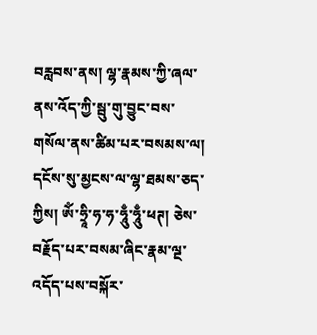བརླབས་ནས། ལྷ་རྣམས་ཀྱི་ཞལ་ནས་འོད་ཀྱི་སྦུ་གུ་བྱུང་བས་གསོལ་ནས་ཚིམ་པར་བསམས་ལ། དངོས་སུ་མྱངས་ལ་ལྷ་ཐམས་ཅད་ཀྱིས། ཨོཾ་ཧྲཱི་ཧ་ཧ་ཧཱུྃ་ཧཱུྃ་ཕཊ། ཅེས་བརྗོད་པར་བསམ་ཞིང་རྣམ་ལྔ་འདོད་པས་བསྐོར་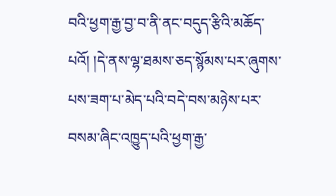བའི་ཕྱག་རྒྱ་བྱ་བ་ནི་ནང་བདུད་རྩིའི་མཆོད་པའོ། །དེ་ནས་ལྷ་ཐམས་ཅད་སྙོམས་པར་ཞུགས་པས་ཟག་པ་མེད་པའི་བདེ་བས་མཉེས་པར་བསམ་ཞིང་འཁྱུད་པའི་ཕྱག་རྒྱ་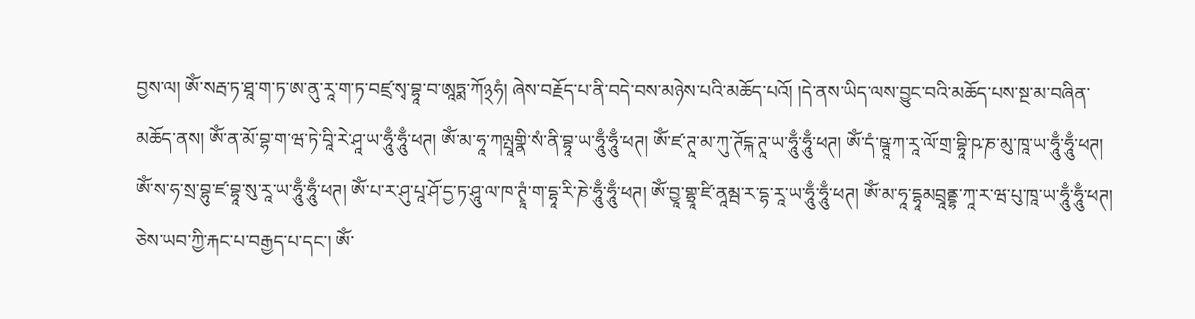བྱས་ལ། ཨོཾ་སརྦ་ཏ་ཐཱ་ག་ཏ་ཨ་ནུ་རཱ་ག་ཏ་བཛྲ་སྭ་བྷཱ་བ་ཨཱཏྨ་ཀོ྅ཧཾ། ཞེས་བརྗོད་པ་ནི་བདེ་བས་མཉེས་པའི་མཆོད་པའོ། །དེ་ནས་ཡིད་ལས་བྱུང་བའི་མཆོད་པས་སྔ་མ་བཞིན་མཆོད་ནས། ཨོཾ་ན་མོ་བྷ་ག་ཝ་ཏེ་བཱི་རེ་ཤཱ་ཡ་ཧཱུྃ་ཧཱུྃ་ཕཊ། ཨོཾ་མ་ཧཱ་ཀལྤཱགྣི་སཾ་ནི་བྷཱ་ཡ་ཧཱུྃ་ཧཱུྃ་ཕཊ། ཨོཾ་ཛ་ཊཱ་མ་ཀུ་ཊོངྐ་ཊཱ་ཡ་ཧཱུྃ་ཧཱུྃ་ཕཊ། ཨོཾ་དཾ་ཥྚཱ་ཀ་རཱ་ལོ་གྲ་བྷཱི་ཥ་ཎ་མུ་ཁཱ་ཡ་ཧཱུྃ་ཧཱུྃ་ཕཊ། ཨོཾ་ས་ཧ་སྲ་བྷུ་ཛ་བྷཱ་སུ་རཱ་ཡ་ཧཱུྃ་ཧཱུྃ་ཕཊ། ཨོཾ་པ་ར་ཤུ་པཱ་ཤོ་དྱ་ཏ་ཤཱུ་ལ་ཁ་ཊྭཱཾ་ག་དྷཱ་རི་ཎེ་ཧཱུྃ་ཧཱུྃ་ཕཊ། ཨོཾ་བྱཱ་གྷྲཱ་ཛི་ནཱམྦ་ར་དྷ་རཱ་ཡ་ཧཱུྃ་ཧཱུྃ་ཕཊ། ཨོཾ་མ་ཧཱ་དྷཱམབྲཱནྡྷ་ཀཱ་ར་ཝ་པུ་ཁཱ་ཡ་ཧཱུྃ་ཧཱུྃ་ཕཊ། ཅེས་ཡབ་ཀྱི་རྐང་པ་བརྒྱད་པ་དང་། ཨོཾ་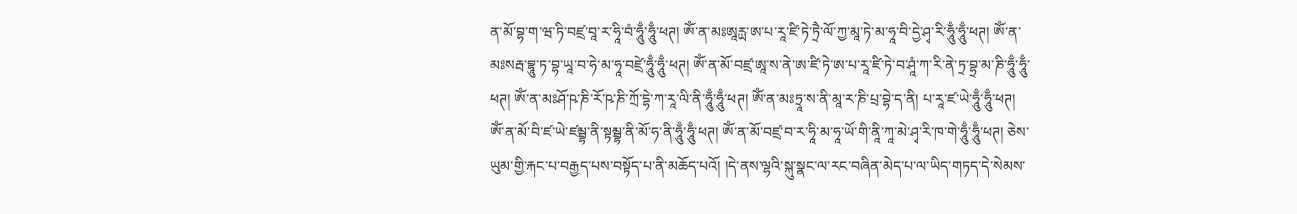ན་མོ་བྷ་ག་ཝ་ཏི་བཛྲ་བཱ་ར་ཧཱི་བཾ་ཧཱུྃ་ཧཱུྃ་ཕཊ། ཨོཾ་ན་མཿཨཱརྻ་ཨ་པ་རཱ་ཛི་ཏེ་ཏྲཻ་ལོ་ཀྱ་མཱ་ཏེ་མ་ཧཱ་བི་དྱེ་ཤྭ་རི་ཧཱུྃ་ཧཱུྃ་ཕཊ། ཨོཾ་ན་མཿསརྦ་བྷཱུ་ཏ་བྷ་ཡཱ་བ་ཧེ་མ་ཧཱ་བཛྲེ་ཧཱུྃ་ཧཱུྃ་ཕཊ། ཨོཾ་ན་མོ་བཛྲ་ཨཱ་ས་ནེ་ཨ་ཛི་ཏེ་ཨ་པ་རཱ་ཛི་ཏེ་བ་ཤཱཾ་ཀ་རི་ནེ་ཏྲ་བྷྲ་མ་ཎི་ཧཱུྃ་ཧཱུྃ་ཕཊ། ཨོཾ་ན་མཿཤོ་ཥ་ཎི་རོ་ཥ་ཎི་ཀྲོ་དྷེ་ཀ་རཱ་ལི་ནི་ཧཱུྃ་ཧཱུྃ་ཕཊ། ཨོཾ་ན་མཿཏྲཱ་ས་ནི་མཱ་ར་ཎི་པྲ་བྷེ་ད་ནི། པ་རཱ་ཛ་ཡེ་ཧཱུྃ་ཧཱུྃ་ཕཊ། ཨོཾ་ན་མོ་བི་ཛ་ཡེ་ཛམྦྷ་ནི་སྟམྦྷ་ནི་མོ་ཧ་ནི་ཧཱུྃ་ཧཱུྃ་ཕཊ། ཨོཾ་ན་མོ་བཛྲ་བ་ར་ཧཱི་མ་ཧཱ་ཡོ་གི་ནཱི་ཀཱ་མེ་ཤྭ་རི་ཁ་གེ་ཧཱུྃ་ཧཱུྃ་ཕཊ། ཅེས་ཡུམ་གྱི་རྐང་པ་བརྒྱད་པས་བསྟོད་པ་ནི་མཆོད་པའོ། །དེ་ནས་ལྷའི་སྐུ་སྣང་ལ་རང་བཞིན་མེད་པ་ལ་ཡིད་གཏད་དེ་སེམས་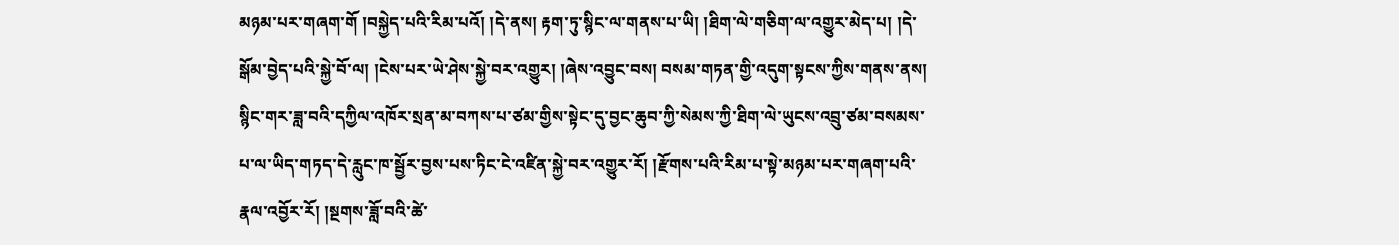མཉམ་པར་གཞག་གོ །བསྐྱེད་པའི་རིམ་པའོ། །དེ་ནས། རྟག་ཏུ་སྙིང་ལ་གནས་པ་ཡི། །ཐིག་ལེ་གཅིག་ལ་འགྱུར་མེད་པ། །དེ་སྒོམ་བྱེད་པའི་སྐྱེ་བོ་ལ། །ངེས་པར་ཡེ་ཤེས་སྐྱེ་བར་འགྱུར། །ཞེས་འབྱུང་བས། བསམ་གཏན་གྱི་འདུག་སྟངས་ཀྱིས་གནས་ནས། སྙིང་གར་ཟླ་བའི་དཀྱིལ་འཁོར་སྲན་མ་བཀས་པ་ཙམ་གྱིས་སྟེང་དུ་བྱང་ཆུབ་ཀྱི་སེམས་ཀྱི་ཐིག་ལེ་ཡུངས་འབྲུ་ཙམ་བསམས་པ་ལ་ཡིད་གཏད་དེ་རླུང་ཁ་སྦྱོར་བྱས་པས་ཏིང་ངེ་འཛིན་སྐྱེ་བར་འགྱུར་རོ། །རྫོགས་པའི་རིམ་པ་སྟེ་མཉམ་པར་གཞག་པའི་རྣལ་འབྱོར་རོ། །སྔགས་ཟློ་བའི་ཚེ་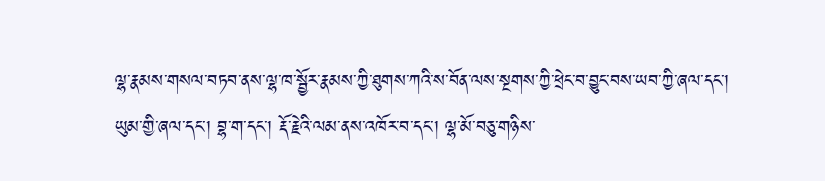ལྷ་རྣམས་གསལ་བཏབ་ནས་ལྷ་ཁ་སྦྱོར་རྣམས་ཀྱི་ཐུགས་ཀའི་ས་བོན་ལས་སྔགས་ཀྱི་ཕྲེང་བ་བྱུང་བས་ཡབ་ཀྱི་ཞལ་དང་། ཡུམ་གྱི་ཞལ་དང་། བྷ་ག་དང་། རྡོ་རྗེའི་ལམ་ནས་འཁོར་བ་དང་། ལྷ་མོ་བཅུ་གཉིས་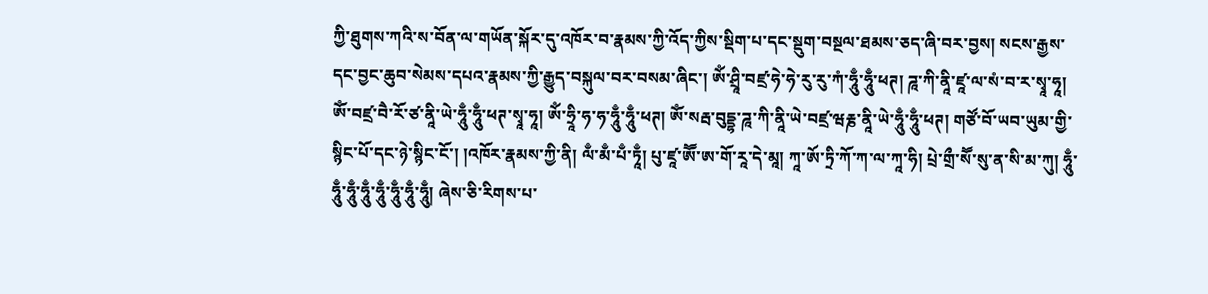ཀྱི་ཐུགས་ཀའི་ས་བོན་ལ་གཡོན་སྐོར་དུ་འཁོར་བ་རྣམས་ཀྱི་འོད་ཀྱིས་སྡིག་པ་དང་སྡུག་བསྔལ་ཐམས་ཅད་ཞི་བར་བྱས། སངས་རྒྱས་དང་བྱང་ཆུབ་སེམས་དཔའ་རྣམས་ཀྱི་རྒྱུད་བསྐུལ་བར་བསམ་ཞིང་། ཨོཾ་ཤྲཱི་བཛྲ་ཧེ་ཧེ་རུ་རུ་ཀཾ་ཧཱུྃ་ཧཱུྃ་ཕཊ། ཌཱ་ཀི་ནཱི་ཛཱ་ལ་སཾ་བ་ར་སྭཱ་ཧཱ། ཨོཾ་བཛྲ་བཻ་རོ་ཙ་ནཱི་ཡེ་ཧཱུྃ་ཧཱུྃ་ཕཊ་སྭཱ་ཧཱ། ཨོཾ་ཧྲཱི་ཧ་ཧ་ཧཱུྃ་ཧཱུྃ་ཕཊ། ཨོཾ་སརྦ་བུདྡྷ་ཌཱ་ཀི་ནཱི་ཡེ་བཛྲ་ཝརྞ་ནཱི་ཡེ་ཧཱུྃ་ཧཱུྃ་ཕཊ། གཙོ་བོ་ཡབ་ཡུམ་གྱི་སྙིང་པོ་དང་ཉེ་སྙིང་ངོ་། །འཁོར་རྣམས་ཀྱི་ནི། ལྃ་མྃ་པྃ་ཏཱྃ། པུ་ཛཱ་ཨཽ་ཨ་གོ་རཱ་དེ་མཱ། ཀཱ་ཨོ་ཏྲི་ཀོ་ཀ་ལ་ཀཱ་ཧི། པྲེ་གྲྀ་སཽ་སུ་ན་སི་མ་ཀུ། ཧཱུྃ་ཧཱུྃ་ཧཱུྃ་ཧཱུྃ་ཧཱུྃ་ཧཱུྃ་ཧཱུྃ་ཧཱུྃ། ཞེས་ཅི་རིགས་པ་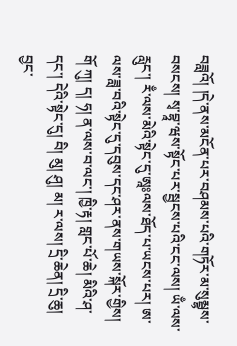བཟླའོ། །དེ་ནས་མངོན་པར་བཤམས་པའི་གཏོར་མ་སུམྦྷས་བསངས། སྭ་བྷཱ་ཝས་སྟོང་པར་སྦྱངས་པའི་ངང་ལས། ཡྃ་ལས་རླུང་། རྃ་ལས་མེའི་སྟེང་དུ་ཨཱཿལས་ཐོད་པ་ཡངས་པར། ཨ་ལས་ཟླ་བའི་སྟེང་དུ་དབུས་དང་ཤར་ནས་གཡས་སྐོར་གྱིས། གོ ཀུ། ད། ཧ། ན་ལས་བ་ལང་། ཁྱི་རྟ། གླང་པོ་ཆེ། མིའི་ཤ་དང་། དེའི་སྟེང་དུ། བི། མུ། ཤུ། མ། ར་ལས། དྲི་ཆེན། དྲི་ཆུ། བྱང་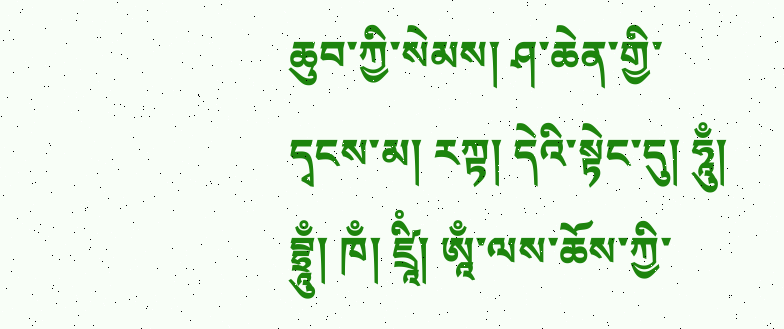ཆུབ་ཀྱི་སེམས། ཤ་ཆེན་གྱི་དྭངས་མ། རཀྟ། དེའི་སྟེང་དུ། ཧཱུྃ། བྷྲཱུྃ། ཁྃ། ཛྲཱིཾ། ཨཱྃ་ལས་ཆོས་ཀྱི་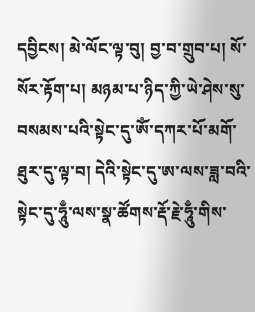དབྱིངས། མེ་ལོང་ལྟ་བུ། བྱ་བ་གྲུབ་པ། སོ་སོར་རྟོག་པ། མཉམ་པ་ཉིད་ཀྱི་ཡེ་ཤེས་སུ་བསམས་པའི་སྟེང་དུ་ཨོཾ་དཀར་པོ་མགོ་ཐུར་དུ་ལྟ་བ། དེའི་སྟེང་དུ་ཨ་ལས་ཟླ་བའི་སྟེང་དུ་ཧཱུྃ་ལས་སྣ་ཚོགས་རྡོ་རྗེ་ཧཱུྃ་གིས་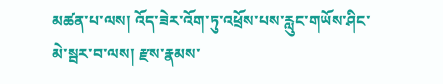མཚན་པ་ལས། འོད་ཟེར་འོག་ཏུ་འཕྲོས་པས་རླུང་གཡོས་ཤིང་མེ་སྦར་བ་ལས། རྫས་རྣམས་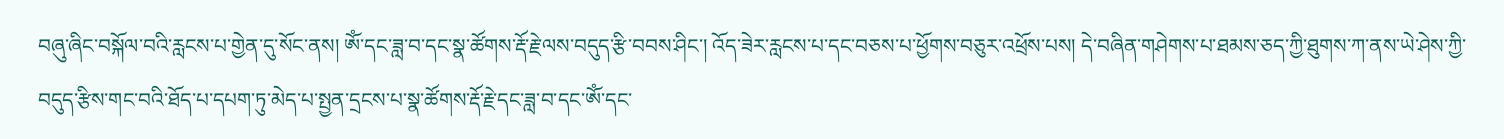བཞུ་ཞིང་བསྐོལ་བའི་རླངས་པ་གྱེན་དུ་སོང་ནས། ཨོཾ་དང་ཟླ་བ་དང་སྣ་ཚོགས་རྡོ་རྗེ་ལས་བདུད་རྩི་བབས་ཤིང་། འོད་ཟེར་རླངས་པ་དང་བཅས་པ་ཕྱོགས་བཅུར་འཕྲོས་པས། དེ་བཞིན་གཤེགས་པ་ཐམས་ཅད་ཀྱི་ཐུགས་ཀ་ནས་ཡེ་ཤེས་ཀྱི་བདུད་རྩིས་གང་བའི་ཐོད་པ་དཔག་ཏུ་མེད་པ་སྤྱན་དྲངས་པ་སྣ་ཚོགས་རྡོ་རྗེ་དང་ཟླ་བ་དང་ཨོཾ་དང་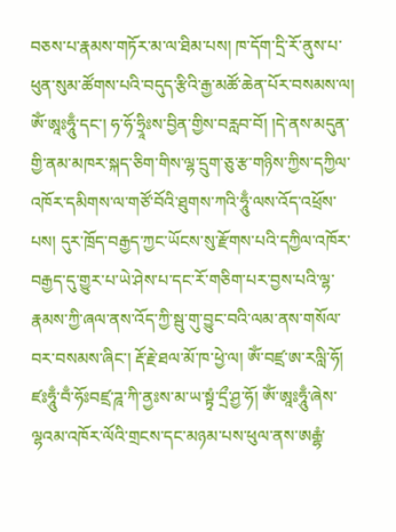བཅས་པ་རྣམས་གཏོར་མ་ལ་ཐིམ་པས། ཁ་དོག་དྲི་རོ་ནུས་པ་ཕུན་སུམ་ཚོགས་པའི་བདུད་རྩིའི་རྒྱ་མཚོ་ཆེན་པོར་བསམས་ལ། ཨོཾ་ཨཱཿཧཱུྃ་དང་། ཧ་ཧོ་ཧྲཱིཿས་བྱིན་གྱིས་བརླབ་བོ། །དེ་ནས་མདུན་གྱི་ནམ་མཁར་སྐད་ཅིག་གིས་ལྷ་དྲུག་ཅུ་རྩ་གཉིས་ཀྱིས་དཀྱིལ་འཁོར་དམིགས་ལ་གཙོ་བོའི་ཐུགས་ཀའི་ཧཱུྃ་ལས་འོད་འཕྲོས་པས། དུར་ཁྲོད་བརྒྱད་ཀྱང་ཡོངས་སུ་རྫོགས་པའི་དཀྱིལ་འཁོར་བརྒྱད་དུ་གྱུར་པ་ཡེ་ཤེས་པ་དང་རོ་གཅིག་པར་བྱས་པའི་ལྷ་རྣམས་ཀྱི་ཞལ་ནས་འོད་ཀྱི་སྦུ་གུ་བྱུང་བའི་ལམ་ནས་གསོལ་བར་བསམས་ཞིང་། རྡོ་རྗེ་ཐལ་མོ་ཁ་ཕྱེ་ལ། ཨོཾ་བཛྲ་ཨ་རལླི་ཧོ། ཛཿཧཱུྃ་བྃ་ཧོཿབཛྲ་ཌཱ་ཀི་ནྱཿས་མ་ཡ་སྟྭཾ་དྲྀ་ཤྱ་ཧོ། ཨོཾ་ཨཱཿཧཱུྃ་ཞེས་ལྷའམ་འཁོར་ལོའི་གྲངས་དང་མཉམ་པས་ཕུལ་ནས་ཨརྒྷཾ་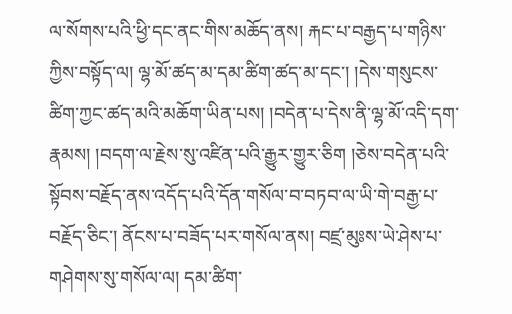ལ་སོགས་པའི་ཕྱི་དང་ནང་གིས་མཆོད་ནས། རྐང་པ་བརྒྱད་པ་གཉིས་ཀྱིས་བསྟོད་ལ། ལྷ་མོ་ཚད་མ་དམ་ཚིག་ཚད་མ་དང་། །དེས་གསུངས་ཚིག་ཀྱང་ཚད་མའི་མཆོག་ཡིན་པས། །བདེན་པ་དེས་ནི་ལྷ་མོ་འདི་དག་རྣམས། །བདག་ལ་རྗེས་སུ་འཛིན་པའི་རྒྱུར་གྱུར་ཅིག །ཅེས་བདེན་པའི་སྟོབས་བརྗོད་ནས་འདོད་པའི་དོན་གསོལ་བ་བཏབ་ལ་ཡི་གེ་བརྒྱ་པ་བརྗོད་ཅིང་། ནོངས་པ་བཟོད་པར་གསོལ་ནས། བཛྲ་མུཿས་ཡེ་ཤེས་པ་གཤེགས་སུ་གསོལ་ལ། དམ་ཚིག་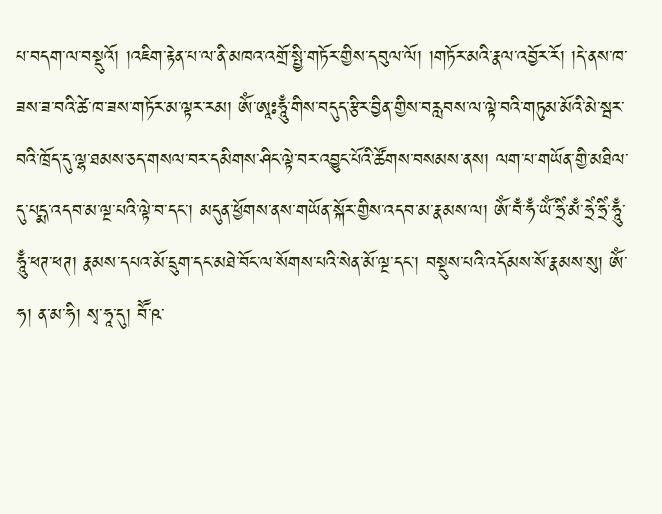པ་བདག་ལ་བསྡུའོ། །འཇིག་རྟེན་པ་ལ་ནི་མཁའ་འགྲོ་སྤྱི་གཏོར་གྱིས་དབུལ་ལོ། །གཏོར་མའི་རྣལ་འབྱོར་རོ། །དེ་ནས་ཁ་ཟས་ཟ་བའི་ཚེ་ཁ་ཟས་གཏོར་མ་ལྟར་རམ། ཨོཾ་ཨཱཿཧཱུྃ་གིས་བདུད་རྩིར་བྱིན་གྱིས་བརླབས་ལ་ལྟེ་བའི་གཏུམ་མོའི་མེ་སྦར་བའི་ཁྲོད་དུ་ལྷ་ཐམས་ཅད་གསལ་བར་དམིགས་ཤིང་ལྟེ་བར་འབྱུང་པོའི་ཚོགས་བསམས་ནས། ལག་པ་གཡོན་གྱི་མཐིལ་དུ་པདྨ་འདབ་མ་ལྔ་པའི་ལྟེ་བ་དང་། མདུན་ཕྱོགས་ནས་གཡོན་སྐོར་གྱིས་འདབ་མ་རྣམས་ལ། ཨོཾ་བྃ་ཧྃ་ཡོཾ་ཧྲིཾ་མྃ་ཧྲེཾ་ཧྲིཾ་ཧཱུྃ་ཧཱུྃ་ཕཊ་ཕཊ། རྣམས་དཔའ་མོ་དྲུག་དང་མཐེ་བོང་ལ་སོགས་པའི་སེན་མོ་ལྔ་དང་། བསྡུས་པའི་འདོམས་སོ་རྣམས་སུ། ཨོཾ་ཧ། ན་མ་ཧི། སྭ་ཧཱ་དུ། བཽ་ཥ་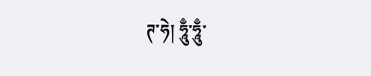ཊ་ཧེ། ཧཱུྃ་ཧཱུྃ་